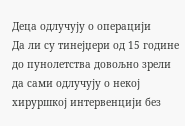Деца одлучују о операцији
Да ли су тинејџери од 15 године до пунолетства довољно зрели да сами одлучују о некој хируршкој интервенцији без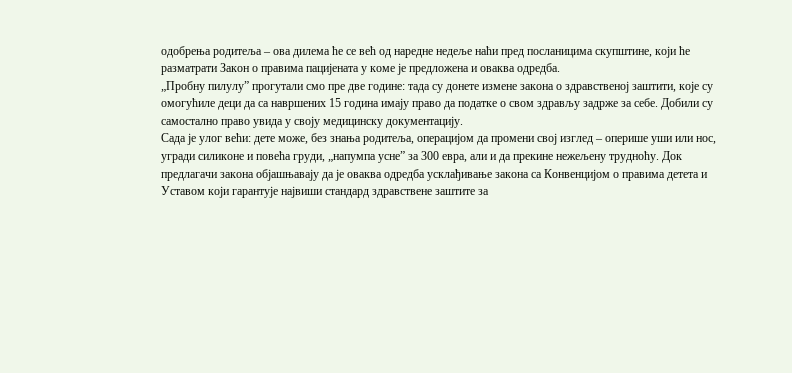одобрења родитеља – ова дилема ће се већ од наредне недеље наћи пред посланицима скупштине, који ће разматрати Закон о правима пацијената у коме је предложена и оваква одредба.
„Пробну пилулу” прогутали смо пре две године: тада су донете измене закона о здравственој заштити, које су омогућиле деци да са навршених 15 година имају право да податке о свом здрављу задрже за себе. Добили су самостално право увида у своју медицинску документацију.
Сада је улог већи: дете може, без знања родитеља, операцијом да промени свој изглед – оперише уши или нос, угради силиконе и повећа груди, „напумпа усне” за 300 евра, али и да прекине нежељену трудноћу. Док предлагачи закона објашњавају да је оваква одредба усклађивање закона са Конвенцијом о правима детета и Уставом који гарантује највиши стандард здравствене заштите за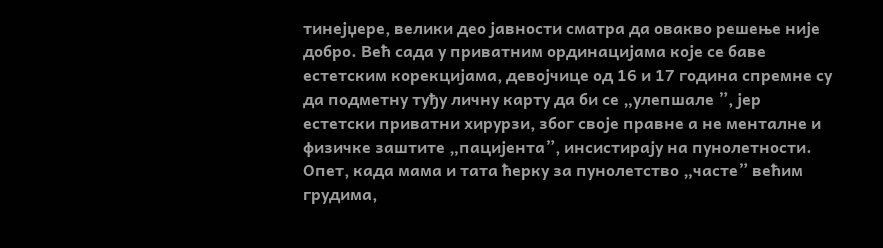тинејџере, велики део јавности сматра да овакво решење није добро. Већ сада у приватним ординацијама које се баве естетским корекцијама, девојчице од 16 и 17 година спремне су да подметну туђу личну карту да би се „улепшале ”, јер естетски приватни хирурзи, због своје правне а не менталне и физичке заштите „пацијента”, инсистирају на пунолетности. Опет, када мама и тата ћерку за пунолетство „часте” већим грудима,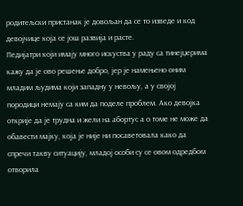родитељски пристанак је довољан да се то изведе и код девојчице која се још развија и расте.
Педијатри који имају много искуства у раду са тинејџерима кажу да је ово решење добро, јер је намењено оним младим људима који западну у невољу, а у својој породици немају са ким да поделе проблем. Ако девојка открије да је трудна и жели на абортус а о томе не може да обавести мајку, која је није ни посаветовала како да спречи такву ситуацију, младој особи су се овом одредбом отворила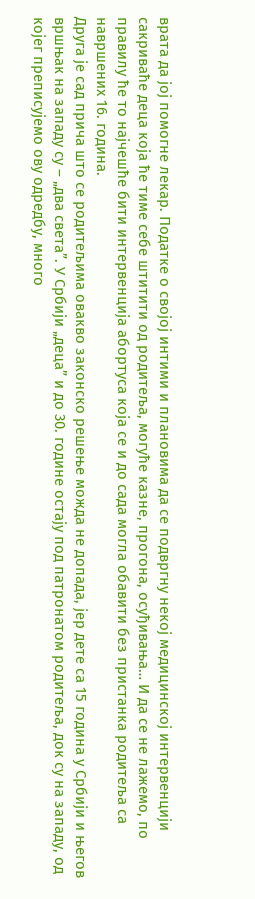врата да јој помогне лекар. Податке о својој интими и плановима да се подвргну некој медицинској интервенцији сакриваће деца која ће тиме себе штитити од родитеља, могуће казне, прогона, осуђивања… И да се не лажемо, по правилу ће то најчешће бити интервенција абортуса која се и до сада могла обавити без пристанка родитеља са навршених 16. година.
Друга је сад прича што се родитељима овакво законско решење можда не допада, јер дете са 15 година у Србији и његов вршњак на западу су – „два света”. У Србији „деца” и до 30. године остају под патронатом родитеља, док су на западу, од којег преписујемо ову одредбу, много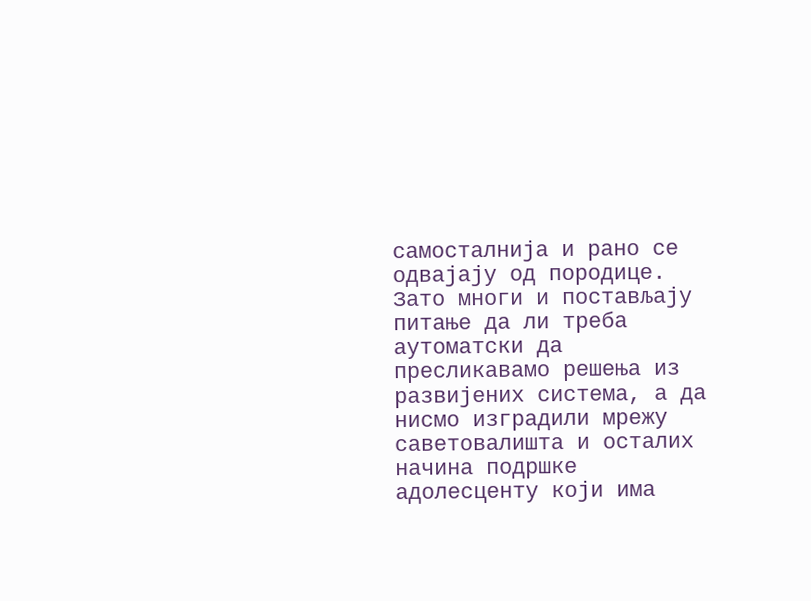самосталнија и рано се одвајају од породице. Зато многи и постављају питање да ли треба аутоматски да пресликавамо решења из развијених система, а да нисмо изградили мрежу саветовалишта и осталих начина подршке адолесценту који има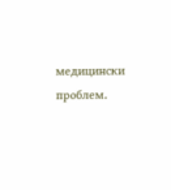медицински проблем.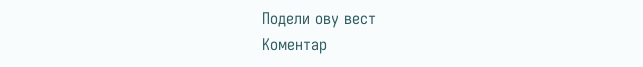Подели ову вест
Комeнтар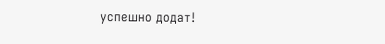успeшно додат!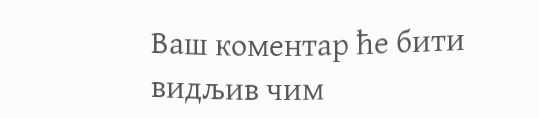Ваш комeнтар ћe бити видљив чим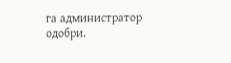га администратор одобри.